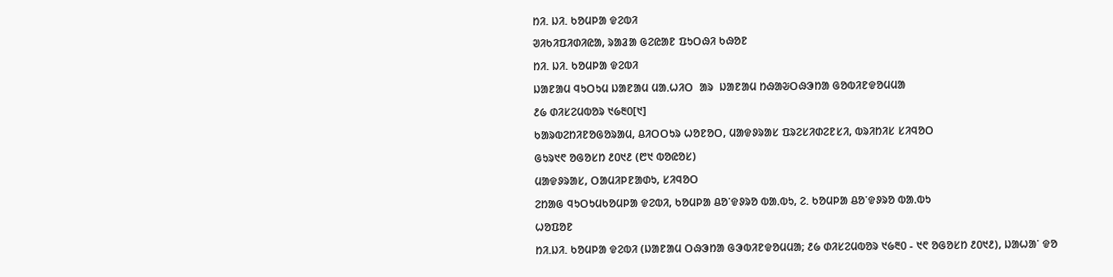ᱴᱤ. ᱡᱤ. ᱠᱚᱢᱞᱟ ᱫᱮᱵᱤ
ᱣᱤᱠᱤᱯᱤᱰᱤᱭᱟ, ᱨᱟᱲᱟ ᱜᱮᱭᱟᱱ ᱯᱩᱛᱷᱤ ᱠᱷᱚᱱ
ᱴᱤ. ᱡᱤ. ᱠᱚᱢᱞᱟ ᱫᱮᱵᱤ
ᱡᱟᱱᱟᱢ ᱧᱩᱛᱩᱢ ᱡᱟᱱᱟᱢ ᱢᱟᱹᱦᱤᱛ  ᱟᱨ  ᱡᱟᱱᱟᱢ ᱴᱷᱟᱶᱛᱷᱳᱴᱟ ᱜᱚᱵᱤᱱᱫᱚᱢᱢᱟ
᱒᱙ ᱰᱤᱥᱮᱢᱵᱚᱨ ᱑᱙᱓᱐[᱑]
ᱠᱟᱨᱵᱮᱴᱤᱱᱚᱜᱚᱨᱟᱢ, ᱪᱤᱛᱛᱩᱨ ᱦᱚᱱᱚᱛ, ᱢᱟᱫᱽᱨᱟᱥ ᱯᱨᱮᱥᱤᱰᱮᱱᱥᱤ, ᱵᱨᱤᱴᱤᱥ ᱥᱤᱧᱚᱛ
ᱜᱩᱨ᱑᱖ ᱚᱜᱚᱥᱴ ᱒᱐᱑᱒ (᱘᱑ ᱵᱚᱭᱚᱥ)
ᱢᱟᱫᱽᱨᱟᱥ, ᱛᱟᱢᱤᱞᱱᱟᱰᱩ, ᱥᱤᱧᱚᱛ
ᱮᱴᱟᱜ ᱧᱩᱛᱩᱢᱠᱚᱢᱞᱟ ᱫᱮᱵᱤ, ᱠᱚᱢᱞᱟ ᱪᱚᱸᱫᱽᱨᱚ ᱵᱟᱹᱵᱩ, ᱮ. ᱠᱚᱢᱞᱟ ᱪᱚᱸᱫᱽᱨᱚ ᱵᱟᱹᱵᱩ
ᱦᱚᱯᱚᱱ
ᱴᱤ.ᱡᱤ. ᱠᱚᱢᱞᱟ ᱫᱮᱵᱤ (ᱡᱟᱱᱟᱢ ᱛᱷᱳᱴᱟ ᱜᱳᱵᱤᱱᱫᱚᱢᱢᱟ; ᱒᱙ ᱰᱤᱥᱮᱢᱵᱚᱨ ᱑᱙᱓᱐ - ᱑᱖ ᱚᱜᱚᱥᱴ ᱒᱐᱑᱒), ᱡᱟᱦᱟᱸ ᱫᱚ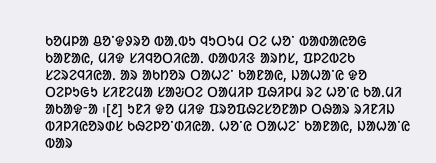ᱠᱚᱢᱞᱟ ᱪᱚᱸᱫᱽᱨᱚ ᱵᱟᱹᱵᱩ ᱧᱩᱛᱩᱢ ᱛᱮ ᱦᱚᱸ ᱵᱟᱰᱟᱭᱚᱜ ᱠᱟᱱᱟᱭ, ᱢᱤᱫ ᱥᱤᱧᱚᱛᱤᱭᱟᱹ ᱰᱟᱵᱤᱝ ᱟᱨᱴᱥ, ᱯᱞᱮᱵᱮᱠ ᱥᱮᱨᱮᱧᱤᱭᱟᱹ ᱟᱨ ᱟᱠᱴᱚᱨ ᱛᱟᱦᱮᱸ ᱠᱟᱱᱟᱭ, ᱡᱟᱦᱟᱸᱭ ᱫᱚ ᱛᱮᱞᱩᱜᱩ ᱥᱤᱱᱮᱢᱟ ᱥᱟᱶᱛᱮ ᱛᱟᱢᱤᱞ ᱯᱷᱤᱞᱢ ᱨᱮ ᱦᱚᱸᱭ ᱠᱟᱹᱢᱤ ᱟᱠᱟᱫᱼᱟ ᱾[᱒] ᱩᱱᱤ ᱫᱚ ᱢᱤᱫ ᱯᱨᱚᱯᱷᱮᱥᱚᱱᱟᱞ ᱛᱷᱟᱨ ᱨᱤᱱᱤᱡ ᱵᱤᱞᱤᱭᱚᱨᱰᱥ ᱠᱷᱮᱞᱚᱸᱰᱤᱭᱟᱹ ᱦᱚᱸᱭ ᱛᱟᱦᱮᱸ ᱠᱟᱱᱟᱭ, ᱡᱟᱦᱟᱸᱭ ᱵᱟᱨ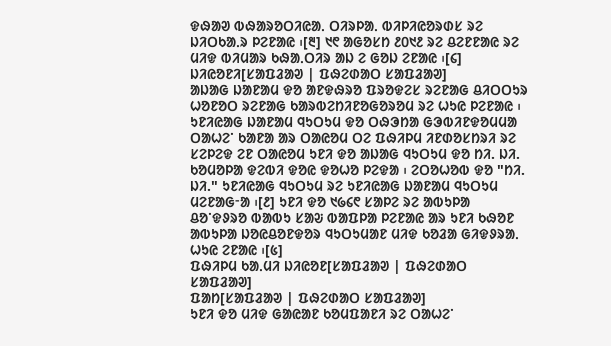ᱫᱷᱟᱣ ᱵᱷᱟᱨᱚᱛᱤᱭᱟᱹ ᱛᱤᱨᱞᱟᱹ ᱵᱤᱞᱤᱭᱚᱨᱰᱥ ᱨᱮ ᱡᱤᱛᱠᱟᱹᱨ ᱞᱮᱱᱟᱭ ᱾[᱓] ᱑᱖ ᱟᱜᱚᱥᱴ ᱒᱐᱑᱒ ᱨᱮ ᱪᱮᱱᱱᱟᱭ ᱨᱮ ᱢᱤᱫ ᱵᱤᱢᱟᱨ ᱠᱷᱟᱹᱛᱤᱨ ᱟᱡ ᱮ ᱜᱚᱡ ᱮᱱᱟᱭ ᱾[᱔]
ᱡᱤᱭᱚᱱᱤ[ᱥᱟᱯᱲᱟᱣ | ᱯᱷᱮᱰᱟᱛ ᱥᱟᱯᱲᱟᱣ]
ᱟᱡᱟᱜ ᱡᱟᱱᱟᱢ ᱫᱚ ᱟᱱᱫᱷᱨᱚ ᱯᱨᱚᱫᱮᱥ ᱨᱮᱱᱟᱜ ᱪᱤᱛᱛᱩᱨ ᱦᱚᱱᱚᱛ ᱨᱮᱱᱟᱜ ᱠᱟᱨᱵᱮᱴᱤᱱᱚᱜᱚᱨᱚᱢ ᱨᱮ ᱦᱩᱭ ᱞᱮᱱᱟᱭ ᱾ ᱩᱱᱤᱭᱟᱜ ᱡᱟᱱᱟᱢ ᱧᱩᱛᱩᱢ ᱫᱚ ᱛᱷᱳᱴᱟ ᱜᱳᱵᱤᱱᱫᱚᱢᱢᱟ ᱛᱟᱦᱮᱸ ᱠᱟᱱᱟ ᱟᱨ ᱛᱟᱭᱚᱢ ᱛᱮ ᱯᱷᱤᱞᱢ ᱤᱱᱰᱚᱥᱴᱨᱤ ᱨᱮ ᱥᱮᱞᱮᱫ ᱮᱱ ᱛᱟᱭᱚᱢ ᱩᱱᱤ ᱫᱚ ᱟᱡᱟᱜ ᱧᱩᱛᱩᱢ ᱫᱚ ᱴᱤ. ᱡᱤ. ᱠᱚᱢᱚᱞᱟ ᱫᱮᱵᱤ ᱫᱚᱭ ᱫᱚᱦᱚ ᱞᱮᱫᱟ ᱾ ᱮᱛᱚᱦᱚᱵ ᱫᱚ "ᱴᱤ. ᱡᱤ." ᱩᱱᱤᱭᱟᱜ ᱧᱩᱛᱩᱢ ᱨᱮ ᱩᱱᱤᱭᱟᱜ ᱡᱟᱱᱟᱢ ᱧᱩᱛᱩᱢ ᱢᱮᱱᱟᱜᱼᱟ ᱾[᱒] ᱩᱱᱤ ᱫᱚ ᱑᱙᱔᱖ ᱥᱟᱞᱮ ᱨᱮ ᱟᱵᱩᱞᱟ ᱪᱚᱸᱫᱽᱨᱚ ᱵᱟᱵᱩ ᱥᱟᱶ ᱵᱟᱯᱞᱟ ᱞᱮᱱᱟᱭ ᱟᱨ ᱩᱱᱤ ᱠᱷᱚᱱ ᱟᱵᱩᱞᱟ ᱡᱚᱭᱪᱚᱱᱫᱚᱨ ᱧᱩᱛᱩᱢᱟᱱ ᱢᱤᱫ ᱠᱚᱲᱟ ᱜᱤᱫᱽᱨᱟᱹ ᱦᱩᱭ ᱮᱱᱟᱭ ᱾[᱕]
ᱯᱷᱤᱞᱢ ᱠᱟᱹᱢᱤ ᱡᱤᱭᱚᱱ[ᱥᱟᱯᱲᱟᱣ | ᱯᱷᱮᱰᱟᱛ ᱥᱟᱯᱲᱟᱣ]
ᱯᱟᱴ[ᱥᱟᱯᱲᱟᱣ | ᱯᱷᱮᱰᱟᱛ ᱥᱟᱯᱲᱟᱣ]
ᱩᱱᱤ ᱫᱚ ᱢᱤᱫ ᱜᱟᱭᱟᱱ ᱠᱚᱢᱯᱟᱱᱤ ᱨᱮ ᱛᱟᱦᱮᱸ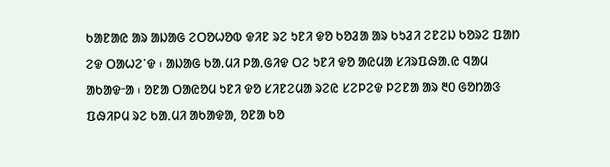ᱠᱟᱱᱟᱭ ᱟᱨ ᱟᱡᱟᱜ ᱮᱛᱚᱦᱚᱵ ᱫᱤᱱ ᱨᱮ ᱩᱱᱤ ᱫᱚ ᱠᱚᱲᱟ ᱟᱨ ᱠᱩᱲᱤ ᱮᱱᱮᱡ ᱠᱚᱨᱮ ᱯᱟᱴ ᱮᱫ ᱛᱟᱦᱮᱸᱫ ᱾ ᱟᱡᱟᱜ ᱠᱟᱹᱢᱤ ᱞᱟᱹᱜᱤᱫ ᱛᱮ ᱩᱱᱤ ᱫᱚ ᱟᱭᱢᱟ ᱥᱤᱨᱯᱷᱟᱹᱭ ᱧᱟᱢ ᱟᱠᱟᱫᱼᱟ ᱾ ᱚᱱᱟ ᱛᱟᱭᱚᱢ ᱩᱱᱤ ᱫᱚ ᱥᱤᱱᱮᱢᱟ ᱨᱮᱭ ᱥᱮᱞᱮᱫ ᱞᱮᱱᱟ ᱟᱨ ᱓᱐ ᱜᱚᱴᱟᱝ ᱯᱷᱤᱞᱢ ᱨᱮ ᱠᱟᱹᱢᱤ ᱟᱠᱟᱫᱟ, ᱚᱱᱟ ᱠᱚ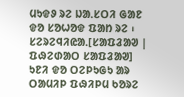ᱢᱩᱫᱽ ᱨᱮ ᱡᱟᱹᱥᱛᱤ ᱜᱟᱱ ᱫᱚ ᱥᱚᱦᱚᱫ ᱯᱟᱴ ᱨᱮ ᱾
ᱥᱮᱨᱮᱧᱤᱭᱟᱹ[ᱥᱟᱯᱲᱟᱣ | ᱯᱷᱮᱰᱟᱛ ᱥᱟᱯᱲᱟᱣ]
ᱩᱱᱤ ᱫᱚ ᱛᱮᱞᱩᱜᱩ ᱟᱨ ᱛᱟᱢᱤᱞ ᱯᱷᱤᱞᱢ ᱠᱚᱨᱮ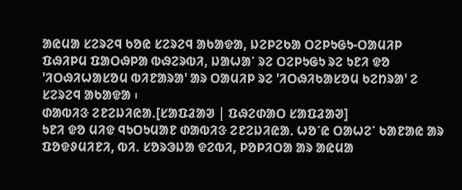ᱟᱭᱢᱟ ᱥᱮᱨᱮᱧ ᱠᱚᱭ ᱥᱮᱨᱮᱧ ᱟᱠᱟᱫᱟ, ᱡᱮᱞᱮᱠᱟ ᱛᱮᱞᱩᱜᱩ-ᱛᱟᱢᱤᱞ ᱯᱷᱤᱞᱢ ᱯᱟᱛᱷᱞᱟ ᱵᱷᱮᱨᱵᱤ, ᱡᱟᱦᱟᱸ ᱨᱮ ᱛᱮᱞᱩᱜᱩ ᱨᱮ ᱩᱱᱤ ᱫᱚ 'ᱤᱛᱷᱤᱦᱟᱥᱚᱢ ᱵᱤᱱᱟᱨᱟ' ᱟᱨ ᱛᱟᱢᱤᱞ ᱨᱮ 'ᱤᱛᱷᱤᱠᱟᱥᱚᱢ ᱠᱮᱴᱨᱟ' ᱮ ᱥᱮᱨᱮᱧ ᱟᱠᱟᱫᱟ ᱾
ᱰᱟᱵᱤᱝ ᱮᱱᱮᱡᱤᱭᱟᱹ[ᱥᱟᱯᱲᱟᱣ | ᱯᱷᱮᱰᱟᱛ ᱥᱟᱯᱲᱟᱣ]
ᱩᱱᱤ ᱫᱚ ᱢᱤᱫ ᱧᱩᱛᱩᱢᱟᱱ ᱰᱟᱵᱤᱝ ᱮᱱᱮᱡᱤᱭᱟᱹ ᱦᱚᱸᱭ ᱛᱟᱦᱮᱸ ᱠᱟᱱᱟᱭ ᱟᱨ ᱯᱚᱫᱽᱢᱤᱱᱤ, ᱵᱤ. ᱥᱚᱨᱳᱡᱟ ᱫᱮᱵᱤ, ᱞᱚᱞᱤᱛᱟ ᱟᱨ ᱟᱭᱢᱟ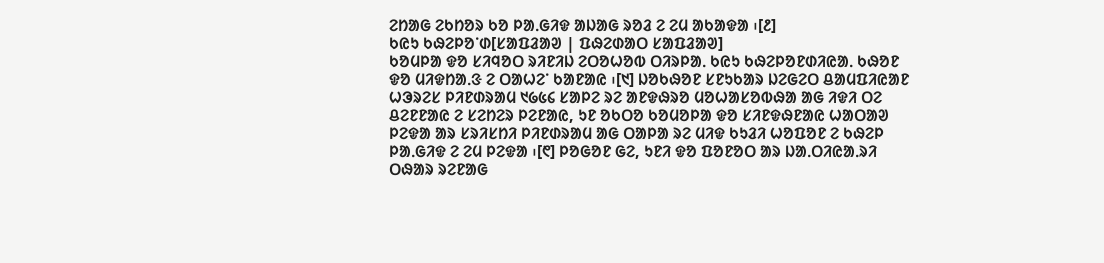ᱮᱴᱟᱜ ᱮᱠᱴᱚᱨ ᱠᱚ ᱞᱟᱹᱜᱤᱫ ᱟᱡᱟᱜ ᱨᱚᱲ ᱮ ᱮᱢ ᱟᱠᱟᱫᱟ ᱾[᱒]
ᱠᱭᱩ ᱠᱷᱮᱞᱚᱸᱰ[ᱥᱟᱯᱲᱟᱣ | ᱯᱷᱮᱰᱟᱛ ᱥᱟᱯᱲᱟᱣ]
ᱠᱚᱢᱞᱟ ᱫᱚ ᱥᱤᱧᱚᱛ ᱨᱤᱱᱤᱡ ᱮᱛᱚᱦᱚᱵ ᱛᱤᱨᱞᱟᱹ ᱠᱭᱩ ᱠᱷᱮᱞᱚᱱᱰᱤᱭᱟᱹ ᱠᱷᱚᱱ ᱫᱚ ᱢᱤᱫᱴᱟᱹᱝ ᱮ ᱛᱟᱦᱮᱸ ᱠᱟᱱᱟᱭ ᱾[᱑] ᱡᱚᱠᱷᱚᱱ ᱥᱱᱩᱠᱟᱨ ᱡᱮᱜᱮᱛ ᱪᱟᱢᱯᱤᱭᱟᱱ ᱦᱳᱨᱮᱥ ᱞᱤᱱᱰᱨᱟᱢ ᱑᱙᱕᱔ ᱥᱟᱞᱮ ᱨᱮ ᱟᱱᱫᱷᱨᱚ ᱢᱚᱦᱟᱥᱚᱵᱷᱟ ᱟᱜ ᱤᱫᱤ ᱛᱮ ᱪᱮᱱᱱᱟᱭ ᱮ ᱥᱮᱴᱮᱨ ᱞᱮᱱᱟᱭ, ᱩᱱ ᱚᱠᱛᱚ ᱠᱚᱢᱚᱞᱟ ᱫᱚ ᱥᱤᱱᱫᱷᱱᱟᱭ ᱦᱟᱛᱟᱣ ᱞᱮᱫᱟ ᱟᱨ ᱥᱨᱤᱥᱴᱤ ᱞᱤᱱᱰᱨᱟᱢ ᱟᱜ ᱛᱟᱞᱟ ᱨᱮ ᱢᱤᱫ ᱠᱩᱲᱤ ᱦᱚᱯᱚᱱ ᱮ ᱠᱷᱮᱞ ᱞᱟᱹᱜᱤᱫ ᱮ ᱮᱢ ᱞᱮᱫᱟ ᱾[᱖] ᱞᱚᱜᱚᱱ ᱜᱮ, ᱩᱱᱤ ᱫᱚ ᱯᱚᱱᱚᱛ ᱟᱨ ᱡᱟᱹᱛᱤᱭᱟᱹᱨᱤ ᱛᱷᱟᱨ ᱨᱮᱱᱟᱜ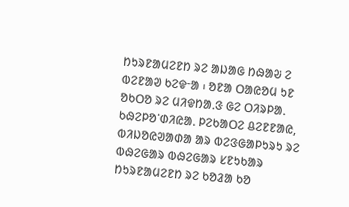ᱴᱩᱨᱱᱟᱢᱮᱱᱴ ᱨᱮ ᱟᱡᱟᱜ ᱴᱷᱟᱶ ᱮ ᱵᱮᱱᱟᱣ ᱠᱮᱫᱼᱟ ᱾ ᱚᱱᱟ ᱛᱟᱭᱚᱢ ᱩᱱ ᱚᱠᱛᱚ ᱨᱮ ᱢᱤᱫᱴᱟᱹᱝ ᱜᱮ ᱛᱤᱨᱞᱟᱹ ᱠᱷᱮᱞᱚᱸᱰᱤᱭᱟᱹ ᱞᱮᱠᱟᱛᱮ ᱪᱮᱱᱱᱟᱭ, ᱵᱤᱡᱚᱭᱣᱟᱰᱟ ᱟᱨ ᱵᱮᱝᱜᱟᱞᱩᱨᱩ ᱨᱮ ᱵᱷᱮᱜᱟᱨ ᱵᱷᱮᱜᱟᱨ ᱥᱱᱩᱠᱟᱨ ᱴᱩᱨᱱᱟᱢᱮᱱᱴ ᱨᱮ ᱠᱚᱲᱟ ᱠᱚ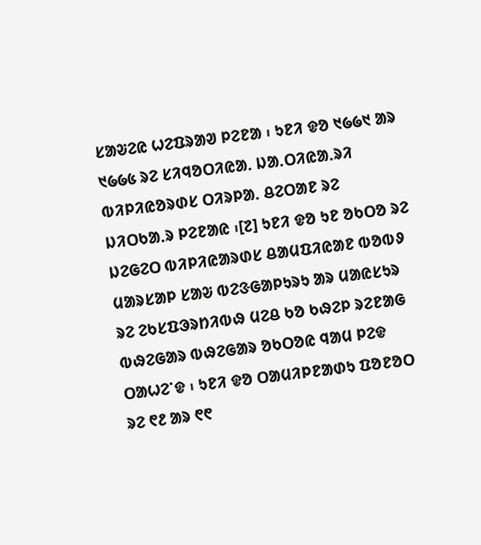ᱥᱟᱶᱮᱭ ᱦᱮᱯᱨᱟᱣ ᱞᱮᱱᱟ ᱾ ᱩᱱᱤ ᱫᱚ ᱑᱙᱙᱑ ᱟᱨ ᱑᱙᱙᱕ ᱨᱮ ᱥᱤᱧᱚᱛᱤᱭᱟᱹ ᱡᱟᱹᱛᱤᱭᱟᱹᱨᱤ ᱵᱤᱞᱤᱭᱚᱨᱰᱥ ᱛᱤᱨᱞᱟᱹ ᱪᱮᱛᱟᱱ ᱨᱮ ᱡᱤᱛᱠᱟᱹᱨ ᱞᱮᱱᱟᱭ ᱾[᱗] ᱩᱱᱤ ᱫᱚ ᱩᱱ ᱚᱠᱛᱚ ᱨᱮ ᱡᱮᱜᱮᱛ ᱵᱤᱞᱤᱭᱟᱨᱰᱥ ᱪᱟᱢᱯᱤᱭᱟᱱ ᱵᱚᱵᱽ ᱢᱟᱨᱥᱟᱞ ᱥᱟᱶ ᱵᱮᱝᱜᱟᱞᱩᱨᱩ ᱟᱨ ᱢᱟᱭᱥᱩᱨ ᱨᱮ ᱮᱠᱥᱯᱳᱨᱴᱤᱵᱷ ᱢᱮᱪ ᱠᱚ ᱠᱷᱮᱞ ᱨᱮᱱᱟᱜ ᱵᱷᱮᱜᱟᱨ ᱵᱷᱮᱜᱟᱨ ᱚᱠᱛᱚᱭ ᱧᱟᱢ ᱞᱮᱫ ᱛᱟᱦᱮᱸᱫ ᱾ ᱩᱱᱤ ᱫᱚ ᱛᱟᱢᱤᱞᱱᱟᱰᱩ ᱯᱚᱱᱚᱛ ᱨᱮ ᱖᱒ ᱟᱨ ᱖᱖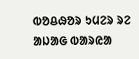ᱵᱚᱪᱷᱚᱨ ᱩᱢᱮᱨ ᱨᱮ ᱟᱡᱟᱜ ᱵᱟᱨᱭᱟ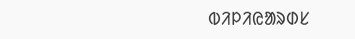ᱵᱤᱞᱤᱭᱟᱨᱰᱥ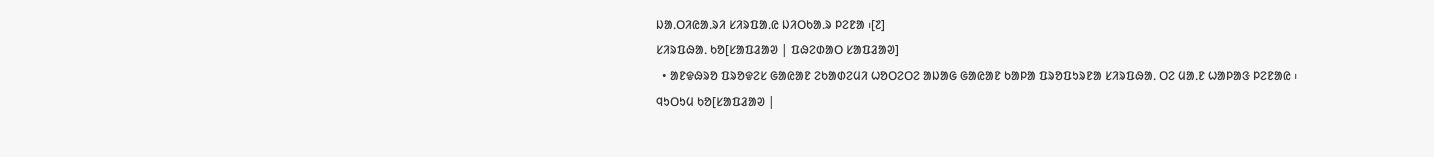ᱡᱟᱹᱛᱤᱭᱟᱹᱨᱤ ᱥᱤᱨᱯᱟᱹᱭ ᱡᱤᱛᱠᱟᱹᱨ ᱞᱮᱱᱟ ᱾[᱗]
ᱥᱤᱨᱯᱷᱟᱹ ᱠᱚ[ᱥᱟᱯᱲᱟᱣ | ᱯᱷᱮᱰᱟᱛ ᱥᱟᱯᱲᱟᱣ]
  • ᱟᱱᱫᱷᱨᱚ ᱯᱨᱚᱫᱮᱥ ᱜᱟᱭᱟᱱ ᱮᱠᱟᱰᱮᱢᱤ ᱦᱚᱛᱮᱛᱮ ᱟᱡᱟᱜ ᱜᱟᱭᱟᱱ ᱠᱟᱞᱟ ᱯᱨᱚᱯᱩᱨᱱᱟ ᱥᱤᱨᱯᱷᱟᱹ ᱛᱮ ᱢᱟᱹᱱ ᱦᱟᱞᱟᱝ ᱞᱮᱱᱟᱭ ᱾
ᱧᱩᱛᱩᱢ ᱠᱚ[ᱥᱟᱯᱲᱟᱣ |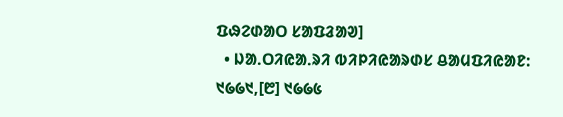ᱯᱷᱮᱰᱟᱛ ᱥᱟᱯᱲᱟᱣ]
  • ᱡᱟᱹᱛᱤᱭᱟᱹᱨᱤ ᱵᱤᱞᱤᱭᱟᱨᱰᱥ ᱪᱟᱢᱯᱤᱭᱟᱱ: ᱑᱙᱙᱑,[᱘] ᱑᱙᱙᱕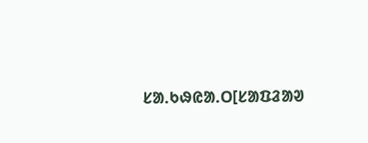ᱥᱟᱹᱠᱷᱭᱟᱹᱛ[ᱥᱟᱯᱲᱟᱣ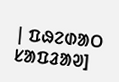| ᱯᱷᱮᱰᱟᱛ ᱥᱟᱯᱲᱟᱣ]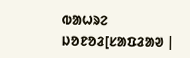ᱵᱟᱦᱨᱮ ᱡᱚᱱᱚᱲ[ᱥᱟᱯᱲᱟᱣ |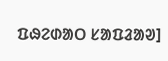ᱯᱷᱮᱰᱟᱛ ᱥᱟᱯᱲᱟᱣ]